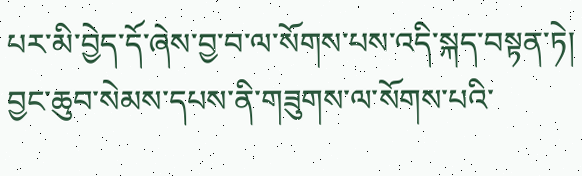པར་མི་བྱེད་དོ་ཞེས་བྱ་བ་ལ་སོགས་པས་འདི་སྐད་བསྟན་ཏེ། བྱང་ཆུབ་སེམས་དཔས་ནི་གཟུགས་ལ་སོགས་པའི་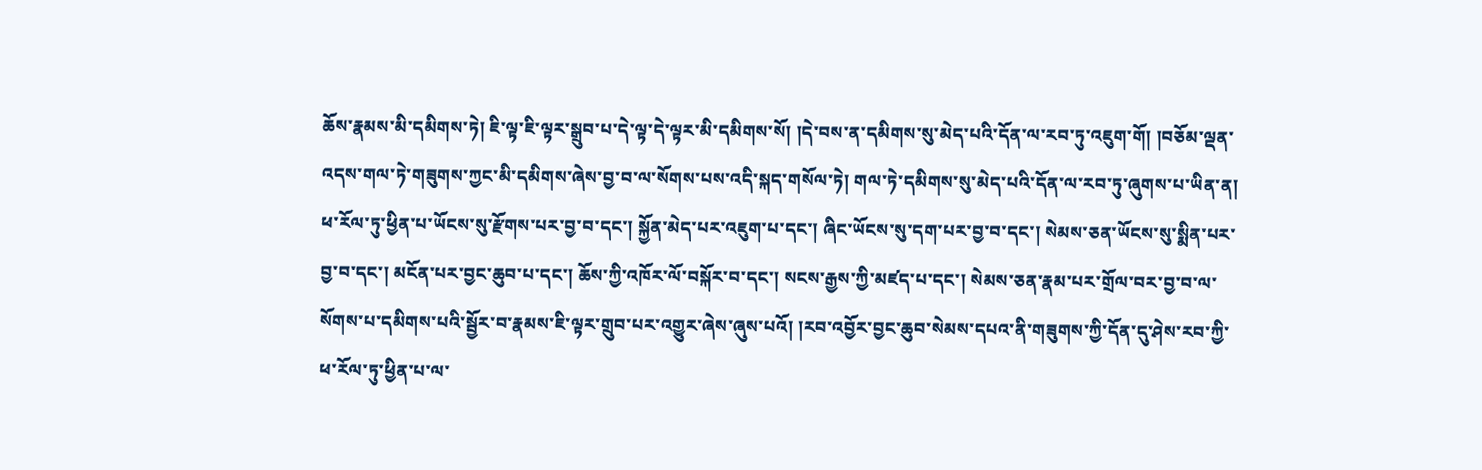ཆོས་རྣམས་མི་དམིགས་ཏེ། ཇི་ལྟ་ཇི་ལྟར་སྒྲུབ་པ་དེ་ལྟ་དེ་ལྟར་མི་དམིགས་སོ། །དེ་བས་ན་དམིགས་སུ་མེད་པའི་དོན་ལ་རབ་ཏུ་འཇུག་གོ། །བཅོམ་ལྡན་འདས་གལ་ཏེ་གཟུགས་ཀྱང་མི་དམིགས་ཞེས་བྱ་བ་ལ་སོགས་པས་འདི་སྐད་གསོལ་ཏེ། གལ་ཏེ་དམིགས་སུ་མེད་པའི་དོན་ལ་རབ་ཏུ་ཞུགས་པ་ཡིན་ན། ཕ་རོལ་ཏུ་ཕྱིན་པ་ཡོངས་སུ་རྫོགས་པར་བྱ་བ་དང་། སྐྱོན་མེད་པར་འཇུག་པ་དང་། ཞིང་ཡོངས་སུ་དག་པར་བྱ་བ་དང་། སེམས་ཅན་ཡོངས་སུ་སྨིན་པར་བྱ་བ་དང་། མངོན་པར་བྱང་ཆུབ་པ་དང་། ཆོས་ཀྱི་འཁོར་ལོ་བསྐོར་བ་དང་། སངས་རྒྱས་ཀྱི་མཛད་པ་དང་། སེམས་ཅན་རྣམ་པར་གྲོལ་བར་བྱ་བ་ལ་སོགས་པ་དམིགས་པའི་སྦྱོར་བ་རྣམས་ཇི་ལྟར་གྲུབ་པར་འགྱུར་ཞེས་ཞུས་པའོ། །རབ་འབྱོར་བྱང་ཆུབ་སེམས་དཔའ་ནི་གཟུགས་ཀྱི་དོན་དུ་ཤེས་རབ་ཀྱི་ཕ་རོལ་ཏུ་ཕྱིན་པ་ལ་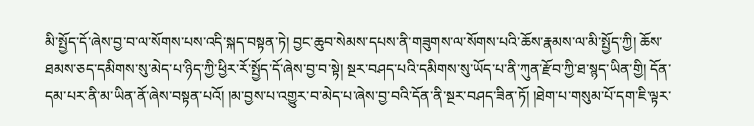མི་སྤྱོད་དོ་ཞེས་བྱ་བ་ལ་སོགས་པས་འདི་སྐད་བསྟན་ཏེ། བྱང་ཆུབ་སེམས་དཔས་ནི་གཟུགས་ལ་སོགས་པའི་ཆོས་རྣམས་ལ་མི་སྤྱོད་ཀྱི། ཆོས་ཐམས་ཅད་དམིགས་སུ་མེད་པ་ཉིད་ཀྱི་ཕྱིར་རོ་སྤྱོད་དོ་ཞེས་བྱ་བ་སྟེ། སྔར་བཤད་པའི་དམིགས་སུ་ཡོད་པ་ནི་ཀུན་རྫོབ་ཀྱི་ཐ་སྙད་ཡིན་གྱི། དོན་དམ་པར་ནི་མ་ཡིན་ནོ་ཞེས་བསྟན་པའོ། །མ་བྱས་པ་འགྱུར་བ་མེད་པ་ཞེས་བྱ་བའི་དོན་ནི་སྔར་བཤད་ཟིན་ཏོ། །ཐེག་པ་གསུམ་པོ་དག་ཇི་ལྟར་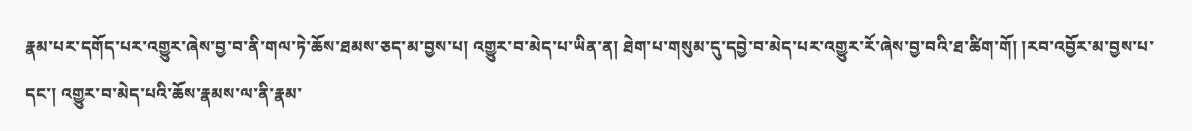རྣམ་པར་དགོད་པར་འགྱུར་ཞེས་བྱ་བ་ནི་གལ་ཏེ་ཆོས་ཐམས་ཅད་མ་བྱས་པ། འགྱུར་བ་མེད་པ་ཡིན་ན། ཐེག་པ་གསུམ་དུ་དབྱེ་བ་མེད་པར་འགྱུར་རོ་ཞེས་བྱ་བའི་ཐ་ཚིག་གོ། །རབ་འབྱོར་མ་བྱས་པ་དང་། འགྱུར་བ་མེད་པའི་ཆོས་རྣམས་ལ་ནི་རྣམ་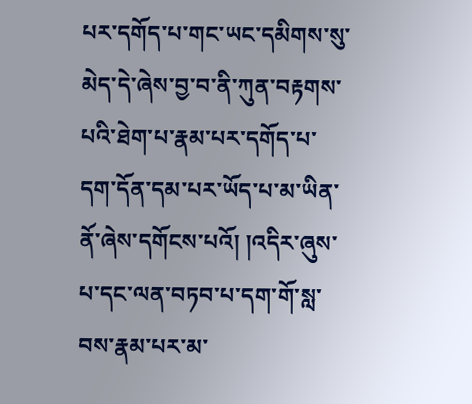པར་དགོད་པ་གང་ཡང་དམིགས་སུ་མེད་དེ་ཞེས་བྱ་བ་ནི་ཀུན་བརྟགས་པའི་ཐེག་པ་རྣམ་པར་དགོད་པ་དག་དོན་དམ་པར་ཡོད་པ་མ་ཡིན་ནོ་ཞེས་དགོངས་པའོ། །འདིར་ཞུས་པ་དང་ལན་བཏབ་པ་དག་གོ་སླ་བས་རྣམ་པར་མ་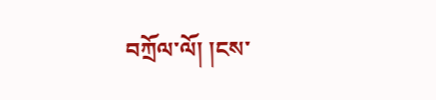བཀྲོལ་ལོ། །ངས་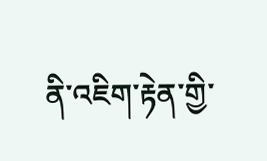ནི་འཇིག་རྟེན་གྱི་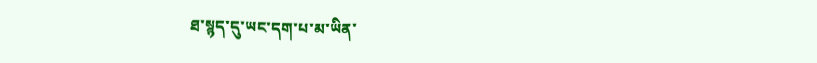ཐ་སྙད་དུ་ཡང་དག་པ་མ་ཡིན་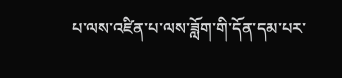པ་ལས་འཛིན་པ་ལས་ཟློག་གི་དོན་དམ་པར་